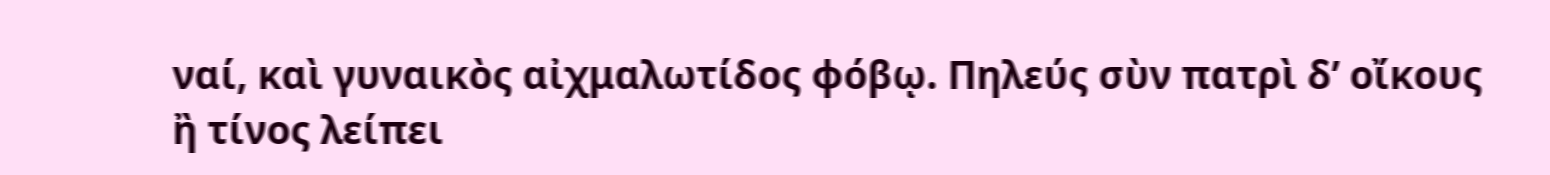ναί, καὶ γυναικὸς αἰχμαλωτίδος φόβῳ. Πηλεύς σὺν πατρὶ δ’ οἴκους ἢ τίνος λείπει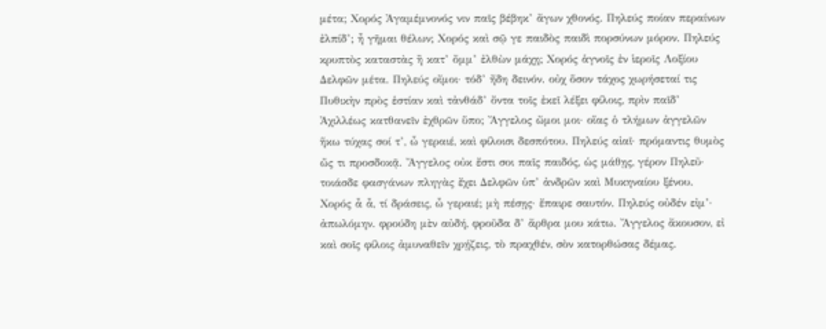μέτα; Χορός Ἀγαμέμνονός νιν παῖς βέβηκ’ ἄγων χθονός. Πηλεύς ποίαν περαίνων ἐλπίδ’; ἦ γῆμαι θέλων; Χορός καὶ σῷ γε παιδὸς παιδὶ πορσύνων μόρον. Πηλεύς κρυπτὸς καταστὰς ἢ κατ’ ὄμμ’ ἐλθὼν μάχῃ; Χορός ἁγνοῖς ἐν ἱεροῖς Λοξίου Δελφῶν μέτα. Πηλεύς οἴμοι· τόδ’ ἤδη δεινόν. οὐχ ὅσον τάχος χωρήσεταί τις Πυθικὴν πρὸς ἑστίαν καὶ τἀνθάδ’ ὄντα τοῖς ἐκεῖ λέξει φίλοις, πρὶν παῖδ’ Ἀχιλλέως κατθανεῖν ἐχθρῶν ὕπο; Ἄγγελος ὤμοι μοι· οἵας ὁ τλήμων ἀγγελῶν ἥκω τύχας σοί τ’, ὦ γεραιέ, καὶ φίλοισι δεσπότου. Πηλεύς αἰαῖ· πρόμαντις θυμὸς ὥς τι προσδοκᾷ. Ἄγγελος οὐκ ἔστι σοι παῖς παιδός, ὡς μάθῃς, γέρον Πηλεῦ· τοιάσδε φασγάνων πληγὰς ἔχει Δελφῶν ὑπ’ ἀνδρῶν καὶ Μυκηναίου ξένου. Χορός ἆ ἆ, τί δράσεις, ὦ γεραιέ; μὴ πέσῃς· ἔπαιρε σαυτόν. Πηλεύς οὐδέν εἰμ’· ἀπωλόμην. φρούδη μὲν αὐδή, φροῦδα δ’ ἄρθρα μου κάτω. Ἄγγελος ἄκουσον, εἰ καὶ σοῖς φίλοις ἀμυναθεῖν χρῄζεις, τὸ πραχθέν, σὸν κατορθώσας δέμας.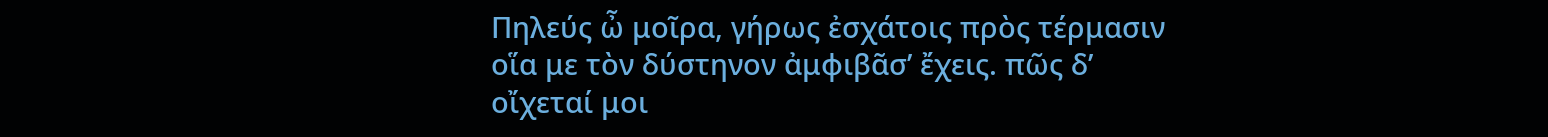Πηλεύς ὦ μοῖρα, γήρως ἐσχάτοις πρὸς τέρμασιν οἵα με τὸν δύστηνον ἀμφιβᾶσ’ ἔχεις. πῶς δ’ οἴχεταί μοι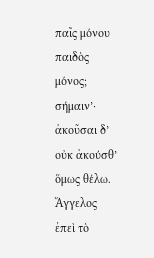παῖς μόνου παιδὸς μόνος; σήμαιν’· ἀκοῦσαι δ’ οὐκ ἀκούσθ’ ὅμως θέλω. Ἄγγελος ἐπεὶ τὸ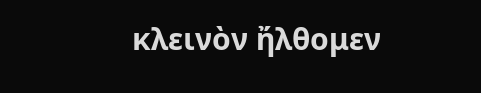κλεινὸν ἤλθομεν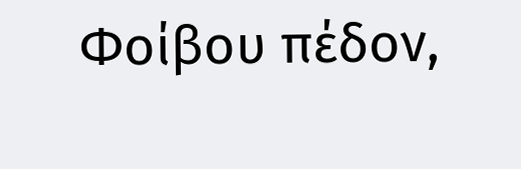Φοίβου πέδον,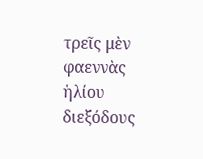τρεῖς μὲν φαεννὰς ἡλίου διεξόδους